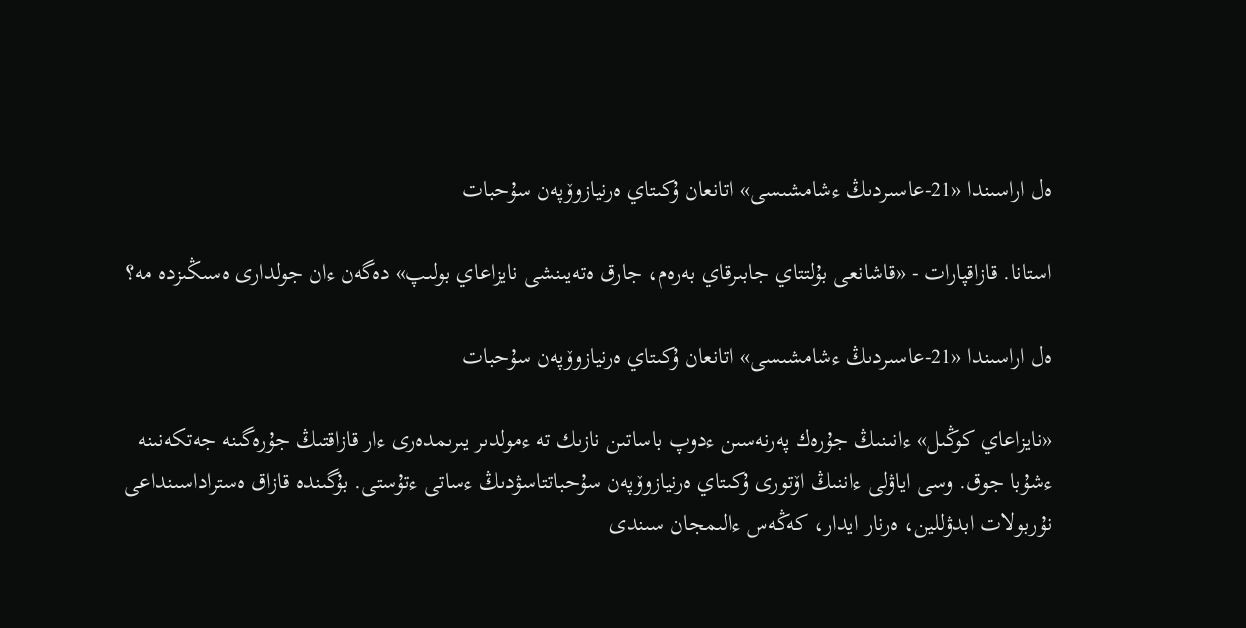ەل اراسىندا «21-عاسىردىڭ ءشامشىسى» اتانعان ۇكىتاي ەرنيازوۆپەن سۇحبات

استانا. قازاقپارات - «قاشانعى بۇلتتاي جابىرقاي بەرەم، جارق ەتەيىنشى نايزاعاي بولىپ» دەگەن ءان جولدارى ەسىڭىزدە مە؟

ەل اراسىندا «21-عاسىردىڭ ءشامشىسى» اتانعان ۇكىتاي ەرنيازوۆپەن سۇحبات

«نايزاعاي كوڭىل» ءانىنىڭ جۇرەك پەرنەسىن ءدوپ باساتىن نازىك تە ءمولدىر يىرىمدەرى ءار قازاقتىڭ جۇرەگىنە جەتكەنىنە ءشۇبا جوق. وسى اياۋلى ءاننىڭ اۆتورى ۇكىتاي ەرنيازوۆپەن سۇحباتتاسۋدىڭ ءساتى ءتۇستى. بۇگىندە قازاق ەستراداسىنداعى نۇربولات ابدۋللين، ەرنار ايدار، كەڭەس ءالىمجان سىندى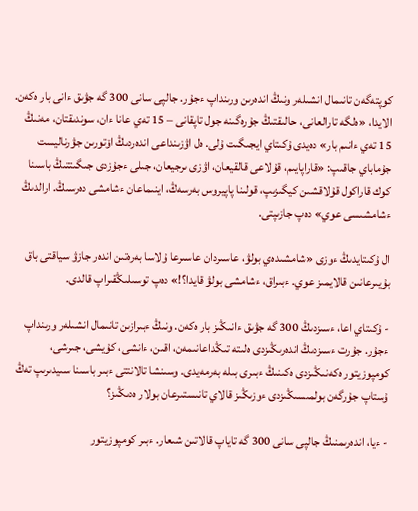كوپتەگەن تانىمال انشىلەر ونىڭ اندەرىن ورىنداپ ءجۇر. جالپى سانى 300 گە جۋىق ءانى بار ەكەن. الايدا، «ەلگە تارالعانى، حالىقتىڭ جۇرەگىنە جول تاپقانى – 15 تەي عانا ءان، سوندىقتان، مەنىڭ 15 تەي ءانىم بار» دەيدى ۇكىتاي ايجىگىت ۇلى. ەل اۋزىنداعى اندەردىڭ اۆتورىن جۋرناليست جۇماباي جاقىپ: «قاراپايىم، قۇلاعى قالقيعان، اۋزى ىرجيعان، جىلى ءجۇزدى جىگىتتىڭ باسىنا كوك قاراكول قۇلاقشىن كيگىزىپ، قولىنا پاپيروس بەرسەڭ، اينىماعان ءشامشى دەرسىڭ. ارالدىڭ ءشامشىسى عوي» دەپ جازىپتى.

ال ۇكىتايدىڭ ءوزى «شامشىدەي بولۋ، عاسىردان عاسىرعا ۇلاسا بەرەتىن اندەر جازۋ سياقتى باق بۇيىرعانىن قالايمىز عوي. ءبىراق، ءشامشى بولۋ قايدا؟!» دەپ توسىلىڭقىراپ قالدى.

- ۇكىتاي اعا، ءسىزدىڭ 300 گە جۋىق ءانىڭىز بار ەكەن. ونىڭ ءبىرازىن تانىمال انشىلەر ورىنداپ ءجۇر. جۇرت ءسىزدىڭ اندەرىڭىزدى ەلىتە تىڭداعانىمەن، اقىن، ءانشى، كۇيشى، جىرشى، كومپوزيتور ەكەنىڭىزدى ەكىنىڭ ءبىرى بىلە بەرمەيدى. وسىنشا تالانتتى ءبىر باسىنا سىيدىرىپ تەڭ ۇستاپ جۇرگەن بولمىسىڭىزدى ءوزىڭىز قالاي تانىستىرعان بولار ەدىڭىز؟

- ءيا، اندەرىمنىڭ جالپى سانى 300 گە تاياپ قالاتىن شىعار. ءبىر كومپوزيتور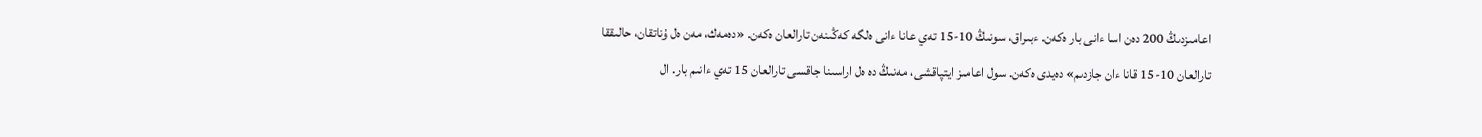اعامىزدىڭ 200 دەن اسا ءانى بار ەكەن. ءبىراق، سونىڭ 10-15 تەي عانا ءانى ەلگە كەڭىنەن تارالعان ەكەن. «دەمەك، مەن ەل ۇناتقان، حالىققا تارالعان 10-15 قانا ءان جازدىم» دەيدى ەكەن. سول اعامىز ايتپاقشى، مەنىڭ دە ەل اراسىنا جاقسى تارالعان 15 تەي ءانىم بار. ال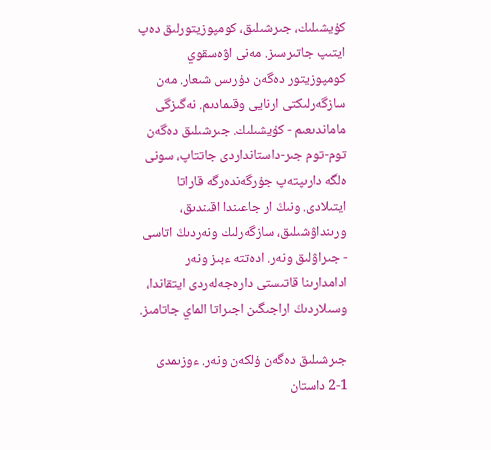كۇيشىلىك، جىرشىلىق، كومپوزيتورلىق دەپ ايتىپ جاتىرسىز. مەنى اۋەسقوي كومپوزيتور دەگەن دۇرىس شىعار. مەن سازگەرلىكتى ارنايى وقىمادىم. نەگىزگى ماماندىعىم - كۇيشىلىك. جىرشىلىق دەگەن توم-توم جىر-داستانداردى جاتتاپ، سونى ەلگە دارىپتەپ جۇرگەندەرگە قاراتا ايتىلادى. ونىڭ ار جاعىندا اقىندىق، ورىنداۋشىلىق، سازگەرلىك ونەردىڭ اتاسى - جىراۋلىق ونەر. ادەتتە ءبىز ونەر ادامدارىنا قاتىستى دارەجەلەردى ايتقاندا، وسىلاردىڭ اراجىگىن اجىراتا الماي جاتامىز.

جىرشىلىق دەگەن ۇلكەن ونەر. ءوزىمدى 1-2 داستان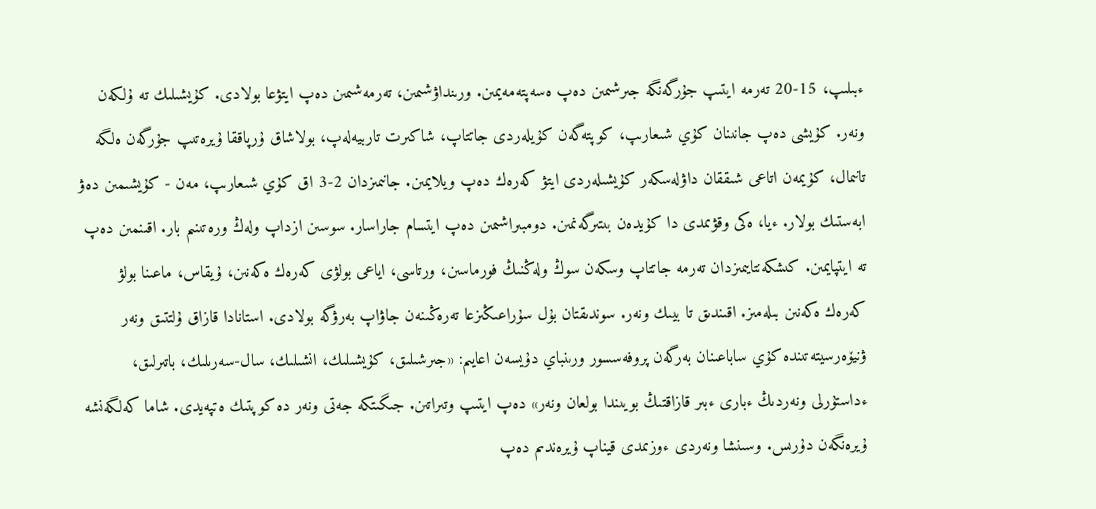ءبىلىپ، 15-20 تەرمە ايتىپ جۇرگەنگە جىرشىمىن دەپ ەسەپتەمەيمىن. ورىنداۋشىمىن، تەرمەشىمىن دەپ ايتۋعا بولادى. كۇيشىلىك تە ۇلكەن ونەر. كۇيشى دەپ جانىنان كۇي شىعارىپ، كوپتەگەن كۇيلەردى جاتتاپ، شاكىرت تاربيەلەپ، بولاشاق ۇرپاققا ۇيرەتىپ جۇرگەن ەلگە تانىمال، كۇيمەن اتاعى شىققان داۋلەسكەر كۇيشىلەردى ايتۋ كەرەك دەپ ويلايمىن. جانىمىزدان 2-3 اق كۇي شىعارىپ، مەن - كۇيشىمىن دەۋ ابەستىك بولار. ءيا، ەكى وقۋىمدى دا كۇيدەن بىتىرگەنمىن. دومبىراشىمىن دەپ ايتسام جاراسار. سوسىن ازداپ ولەڭ ورەتىنىم بار. اقىنمىن دەپ تە ايتپايمىن. كىشكەنتايىمىزدان تەرمە جاتتاپ وسكەن سوڭ ولەڭنىڭ فورماسىن، ورتاسى، اياعى بولۋى كەرەك ەكەنىن، ۇيقاس، ماعىنا بولۋ كەرەك ەكەنىن بىلەمىز. اقىندىق تا بيىك ونەر. سوندىقتان بۇل سۇراعىڭىزعا تەرەڭىنەن جاۋاپ بەرۋگە بولادى. استانادا قازاق ۇلتتىق ونەر ۋنيۆەرسيتەتىندە كۇي ساباعىنان بەرگەن پروفەسسور ورىنباي دۇيسەن اعايىم: «جىرشىلىق، كۇيشىلىك، انشىلىك، سال-سەرىلىك، باتىرلىق، ءداستۇرلى ونەردىڭ ءبارى ءبىر قازاقتىڭ بويىندا بولعان ونەر» دەپ ايتىپ وتىراتىن. جىگىتكە جەتى ونەر دە كوپتىك ەتپەيدى. شاما كەلگەنشە ۇيرەنگەن دۇرىس. وسىنشا ونەردى ءوزىمدى قيناپ ۇيرەندىم دەپ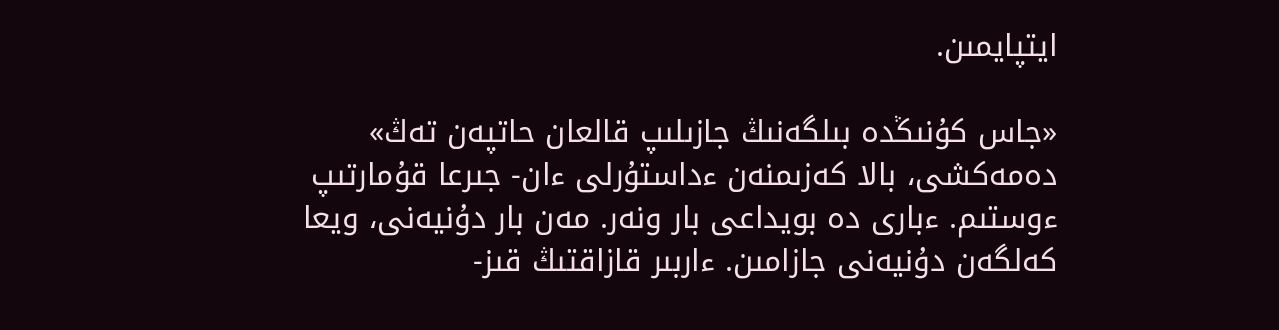ايتپايمىن.

«جاس كۇنىڭدە بىلگەنىڭ جازىلىپ قالعان حاتپەن تەڭ» دەمەكشى، بالا كەزىمنەن ءداستۇرلى ءان- جىرعا قۇمارتىپ ءوستىم. ءبارى دە بويداعى بار ونەر. مەن بار دۇنيەنى، ويعا كەلگەن دۇنيەنى جازامىن. ءاربىر قازاقتىڭ قىز-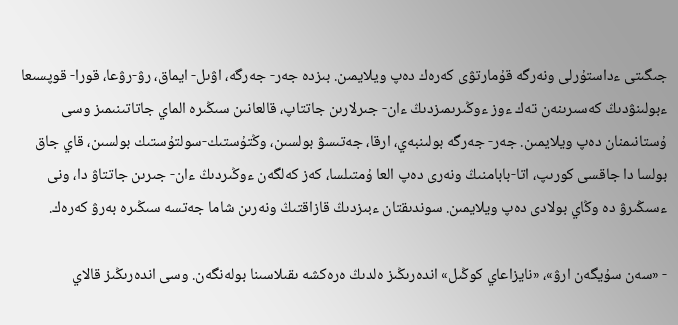جىگىتى ءداستۇرلى ونەرگە قۇمارتۋى كەرەك دەپ ويلايمىن. بىزدە جەر- جەرگە، اۋىل- ايماق، رۋ-رۋعا، قورا- قوپسىعا ءبولىنۋدىڭ كەسىرىنەن تەك ءوز ءوڭىرىمىزدىڭ ءان- جىرلارىن جاتتاپ، قالعانىن سىڭىرە الماي جاتاتىنىمىز وسى ۇستانىمنان دەپ ويلايمىن. جەر- جەرگە بولىنبەي، ارقا، جەتىسۋ بولسىن، وڭتۇستىك-سولتۇستىك بولسىن، قاي جاق بولسا دا جاقسى كورىپ، اتا-بابامنىڭ ونەرى دەپ العا ۇمتىلسا، كەز كەلگەن ءوڭىردىڭ ءان- جىرىن جاتتاۋ دا، ونى ءسىڭىرۋ دە وڭاي بولادى دەپ ويلايمىن. سوندىقتان ءبىزدىڭ قازاقتىڭ ونەرىن شاما جەتسە سىڭىرە بەرۋ كەرەك.

- «سەن سۇيگەن ارۋ»، «نايزاعاي كوڭىل» اندەرىڭىز ەلدىڭ ەرەكشە ىقىلاسىنا بولەنگەن. وسى اندەرىڭىز قالاي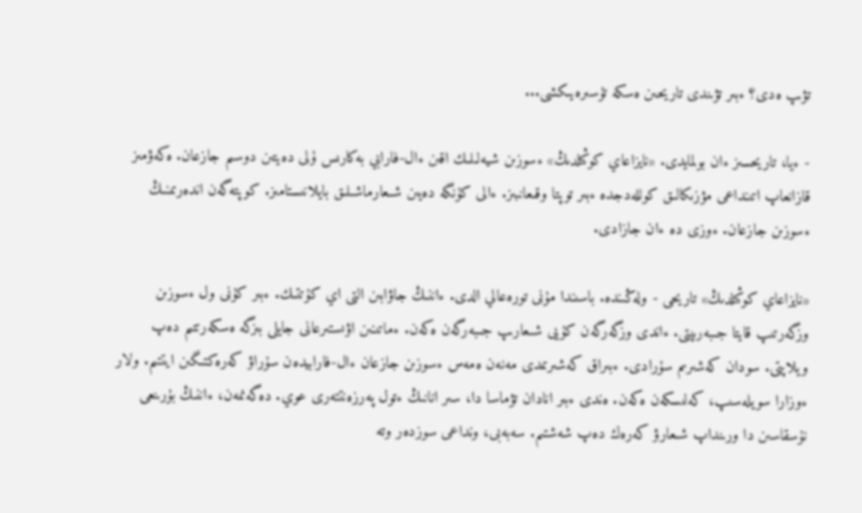تۋىپ ەدى؟ ءبىر تۋىندى تاريحىن ەسكە تۇسىرەيىكشى...

- ءيا، تاريحسىز ءان بولمايدى. «نايزاعاي كوڭىلدىڭ» ءسوزىن شيەلىلىك اقىن ءال-فارابي بەكارىس ۇلى دەيتىن دوسىم جازعان. ەكەۋمىز قازانعاپ اتىنداعى مۋزىكالىق كوللەدجدە ءبىر توپتا وقىعانبىز. ءالى كۇنگە دەيىن شىعارماشىلىق بايلانىستامىز. كوپتەگەن اندەرىمنىڭ ءسوزىن جازعان. ءوزى دە ءان جازادى.

«نايزاعاي كوڭىلدىڭ» تاريحى - ولەڭىندە. باسىندا مۇنى تورەعالي الدى. ءاننىڭ جاۋابىن التى اي كۇتتىك. ءبىر كۇنى ول ءسوزىن وزگەرتىپ قايتا جىبەرىپتى. ءاندى وزگەرگەن كۇيى شىعارىپ جىبەرگەن ەكەن. ءماتىنىن اۋىستىرعانى جايلى بىزگە ەسكەرتتىم دەپ ويلاپتى. سودان كەشىرىم سۇرادى. ءبىراق كەشىرىمدى مەنەن ەمەس ءسوزىن جازعان ءال-فارابيدەن سۇراۋ كەرەكتىگىن ايتتىم. ولار ءوزارا سويلەسىپ، كەلىسكەن ەكەن. ەندى ءبىر انادان تۋماسا دا، سىر انانىڭ ءتول پەرزەنتتەرى عوي. دەگەنمەن، ءاننىڭ بۇرىنعى نۇسقاسىن دا ورىنداپ شىعارۋ كەرەك دەپ شەشتىم. سەبەبى، ونداعى سوزدەر وتە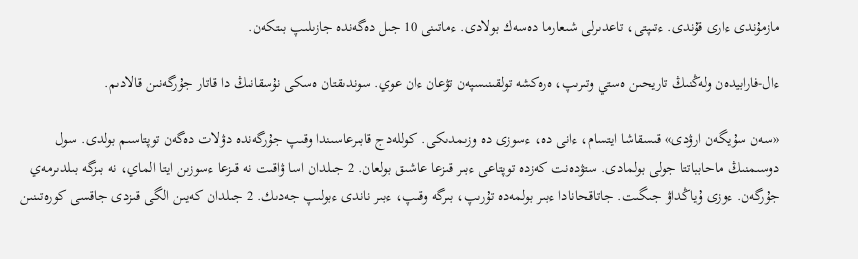مازمۇندى ءارى قۇندى. ءتىپتى، تاعدىرلى شىعارما دەسەك بولادى. ءماتىنى 10 جىل دەگەندە جازىلىپ بىتكەن.

ءال-فارابيدەن ولەڭنىڭ تاريحىن ەستي وتىرىپ، ەرەكشە تولقىنىسپەن تۋعان ءان عوي. سوندىقتان ەسكى نۇسقانىڭ دا قاتار جۇرگەنىن قالادىم.

«سەن سۇيگەن ارۋدى» قىسقاشا ايتسام، ءانى دە، ءسوزى دە وزىمدىكى. كوللەدج قابىرعاسىندا وقىپ جۇرگەندە دۋلات دەگەن توپتاسىم بولدى. سول دوسىمنىڭ ماحابباتتا جولى بولمادى. ستۋدەنت كەزدە توپتاعى ءبىر قىزعا عاشىق بولعان. 2 جىلدان اسا ۋاقىت نە قىزعا ءسوزىن ايتا الماي، نە بىزگە بىلدىرمەي جۇرگەن. ءوزى ۇياڭداۋ جىگىت. جاتاقحانادا ءبىر بولمەدە تۇرىپ، بىرگە وقىپ، ءبىر ناندى ءبولىپ جەدىك. 2 جىلدان كەيىن الگى قىزدى جاقسى كورەتىنىن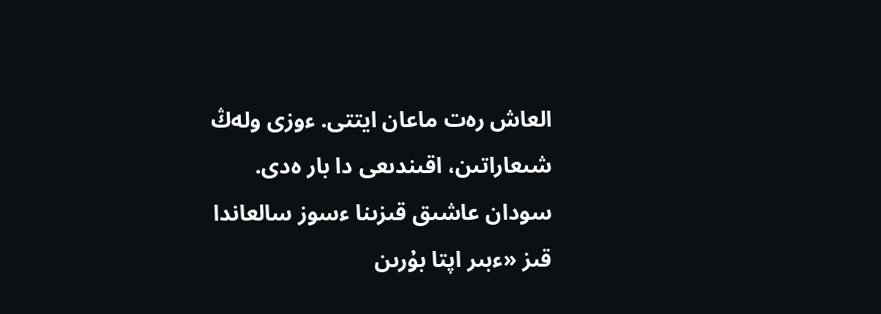العاش رەت ماعان ايتتى. ءوزى ولەڭ شىعاراتىن، اقىندىعى دا بار ەدى. سودان عاشىق قىزىنا ءسوز سالعاندا قىز «ءبىر اپتا بۇرىن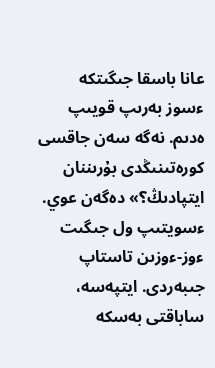عانا باسقا جىگىتكە ءسوز بەرىپ قويىپ ەدىم. نەگە سەن جاقسى كورەتىنىڭدى بۇرىننان ايتپادىڭ؟» دەگەن عوي. ءسويتىپ ول جىگىت ءوز-ءوزىن تاستاپ جىبەردى. ايتپەسە، ساباقتى بەسكە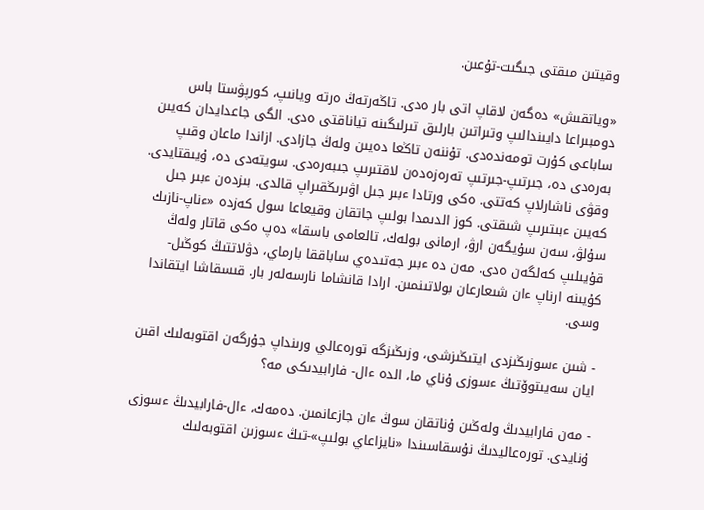وقيتىن مىقتى جىگىت-تۇعىن.

«وياتقىش» دەگەن لاقاپ اتى بار ەدى. تاڭەرتەڭ ەرتە ويانىپ، كورپۋستا باس دومبىراعا دايىندالىپ وتىراتىن بارلىق تىرلىگىنە تياناقتى ەدى. الگى جاعدايدان كەيىن ساباعى كۇرت تومەندەدى. تۇننەن تاڭعا دەيىن ولەڭ جازادى. ازاندا ماعان وقىپ بەرەدى دە، جىرتىپ-جىرتىپ تەرەزەدەن لاقتىرىپ جىبەرەدى. سويتەدى دە، ۇيىقتايدى. وقۋى ناشارلاپ كەتتى. ەكى ورتادا ءبىر جىل اۋىرىڭقىراپ قالدى. بىزدەن ءبىر جىل كەيىن ءبىتىرىپ شىقتى. كوز الدىمدا بولىپ جاتقان وقيعاعا سول كەزدە «ءناپ-نازىك سۇلۋ، سەن سۇيگەن ارۋ، ارمانى بولەك، تالعامى باسقا» دەپ ەكى قاتار ولەڭ قۇيىلىپ كەلگەن ەدى. مەن دە ءبىر جەتىدەي ساباققا بارماي، دۋلاتتىڭ كوڭىل-كۇيىنە ارناپ ءان شىعارعان بولاتىنمىن. ارادا قانشاما نارسەلەر بار. قىسقاشا ايتقاندا وسى.

- شىن ءسوزىڭىزدى ايتىڭىزشى، وزىڭىزگە تورەعالي ورىنداپ جۇرگەن اقتوبەلىك اقىن ايان سەيىتوۆتىڭ ءسوزى ۇناي ما، الدە ءال- فارابيدىكى مە؟

- مەن فارابيدىڭ ولەڭىن ۇناتقان سوڭ ءان جازعانمىن. دەمەك، ءال-فارابيدىڭ ءسوزى ۇنايدى. تورەعاليدىڭ نۇسقاسىندا «نايزاعاي بولىپ»-تىڭ ءسوزىن اقتوبەلىك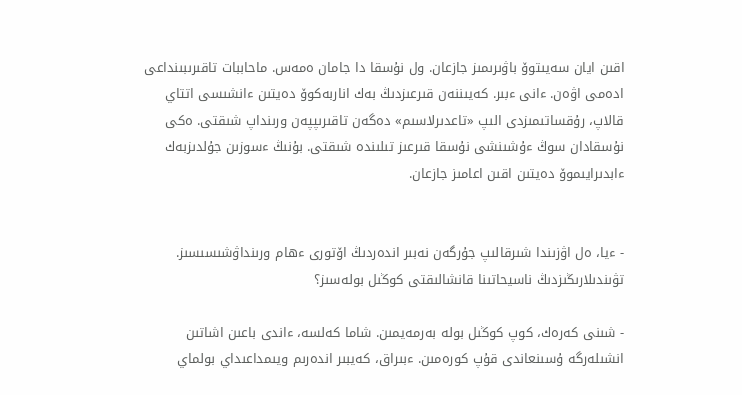اقىن ايان سەيىتوۆ باۋىرىمىز جازعان. ول نۇسقا دا جامان ەمەس. ماحاببات تاقىرىبىنداعى ادەمى اۋەن. ءانى ءبىر. كەيىننەن قىرعىزدىڭ بەك اناربەكوۆ دەيتىن ءانشىسى اتتاي قالاپ، رۇقساتىمىزدى الىپ «تاعدىرلاسىم» دەگەن تاقىرىپپەن ورىنداپ شىقتى. ەكى نۇسقادان سوڭ ءۇشىنشى نۇسقا قىرعىز تىلىندە شىقتى. بۇنىڭ ءسوزىن جۇلدىزبەك ءابدىرايىموۆ دەيتىن اقىن اعامىز جازعان.


- ءيا، ەل اۋزىندا شىرقالىپ جۇرگەن نەبىر اندەردىڭ اۆتورى ءھام ورىنداۋشىسىسىز. تۋىندىلارىڭىزدىڭ ناسيحاتىنا قانشالىقتى كوڭىل بولەسىز؟

- شىنى كەرەك، كوپ كوڭىل بولە بەرمەيمىن. شاما كەلسە، ءاندى باعىن اشاتىن انشىلەرگە ۇسىنعاندى قۇپ كورەمىن. ءبىراق، كەيبىر اندەرىم ويىمداعىداي بولماي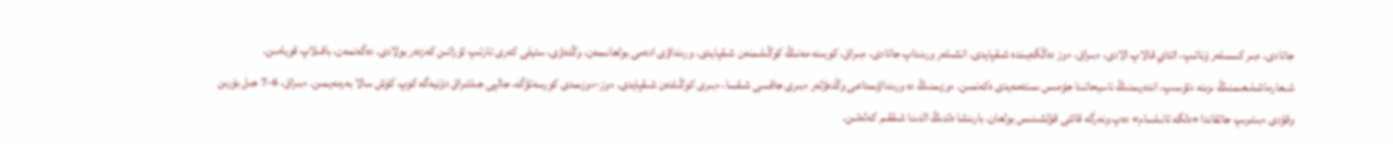جاتادى. ءبىر كىسىلەر ۇناتىپ، اتتاي قالاپ الادى، ءبىراق، ءوز دەڭگەيىندە شىقپايدى. انشىلەر ورىنداپ جاتادى، ءبىراق، كوبىنە مەنىڭ كوڭىلىمنەن شىقپايدى. ورىنداۋى ادەمى بولعانىمەن، وڭدەۋى، ستيلى كەرى تارتىپ تۇراتىن كەزدەر بولادى. دەگەنمەن، باقىلاپ قويامىن. شىعارماشىلىعىمنىڭ ىزىنە ءتۇسىپ، اندەرىمنىڭ ناسيحاتىنا جۇمىس ىستەمەيدى ەكەنمىن. ءوزىمنىڭ دە ورىنداۋىمداعى وڭدەۋلەر ءبىرى جاقسى شىقسا، ءبىرى كوڭىلدەن شىقپايدى. ءوز-ءوزىمدى كورسەتۋگە، جالپى جىلتىراق دۇنيەگە كوپ كۇش سالا بەرمەيمىن. ءبىراق، 6-7 جىل بۇرىن وقۋدى ءبىتىرىپ جاتقاندا «ەلگە تانىلسام» دەپ ونەرگە قاتتى قۇلشىنىس بولعان. بارىنشا ەلدىڭ الدىنا شىققىم كەلەتىن.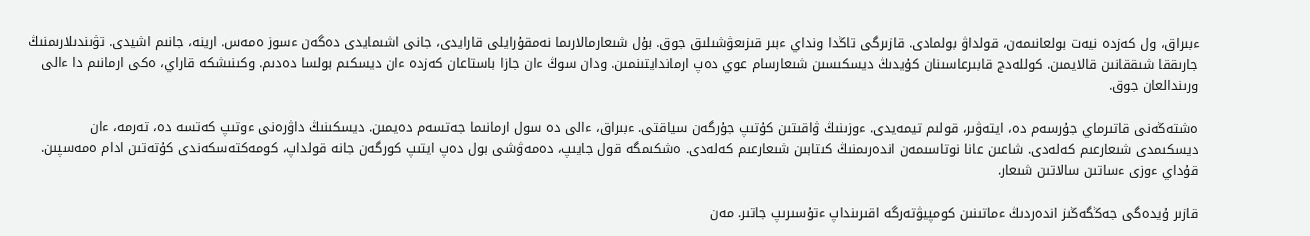ءبىراق، ول كەزدە نيەت بولعانىمەن، قولداۋ بولمادى. قازىرگى تاڭدا ونداي ءبىر قىزىعۋشىلىق جوق. بۇل شىعارمالارىما نەمقۇرايلى قارايدى، جانى اشىمايدى دەگەن ءسوز ەمەس. ارينە، جانىم اشيدى. تۋىندىلارىمنىڭ جارىققا شىققانىن قالايمىن. كوللەدج قابىرعاسىنان كۇيدىڭ ديسكىسىن شىعارسام عوي دەپ ارماندايتىنمىن. ودان سوڭ ءان جازا باستاعان كەزدە ءان ديسكىم بولسا دەدىم. وكىنىشكە قاراي، ەكى ارمانىم دا ءالى ورىندالعان جوق.

ەشتەڭەنى قاتىرماي جۇرسەم دە، ايتەۋىر، قولىم تيمەيدى. ءوزىنىڭ ۋاقىتىن كۇتىپ جۇرگەن سياقتى. ءبىراق، ءالى دە سول ارمانىما جەتسەم دەيمىن. ديسكىنىڭ داۋرەنى ءوتىپ كەتسە دە، تەرمە، ءان ديسكىمدى شىعارعىم كەلەدى. شاعىن عانا نوتاسىمەن اندەرىمنىڭ كىتابىن شىعارعىم كەلەدى. ەشكىمگە قول جايىپ، دەمەۋشى بول دەپ ايتىپ كورگەن جانە قولداپ، كومەكتەسكەندى كۇتەتىن ادام ەمەسپىن. قۇداي ءوزى ءساتىن سالاتىن شىعار.

قازىر ۇيدەگى جەڭگەڭىز اندەردىڭ ءماتىنىن كومپيۋتەرگە اقىرىنداپ ءتۇسىرىپ جاتىر. مەن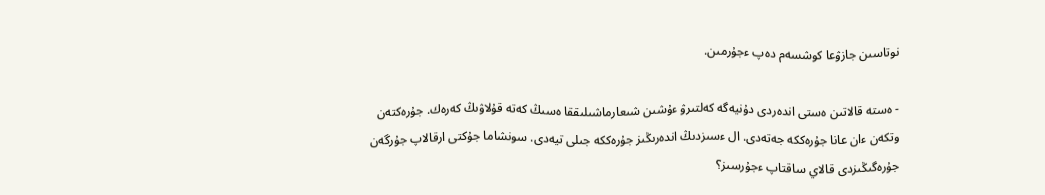نوتاسىن جازۋعا كوشسەم دەپ ءجۇرمىن.

- ەستە قالاتىن ەستى اندەردى دۇنيەگە كەلتىرۋ ءۇشىن شىعارماشىلىققا ەسىڭ كەتە قۇلاۋىڭ كەرەك. جۇرەكتەن وتكەن ءان عانا جۇرەككە جەتەدى. ال ءسىزدىڭ اندەرىڭىز جۇرەككە جىلى تيەدى. سونشاما جۇكتى ارقالاپ جۇرگەن جۇرەگىڭىزدى قالاي ساقتاپ ءجۇرسىز؟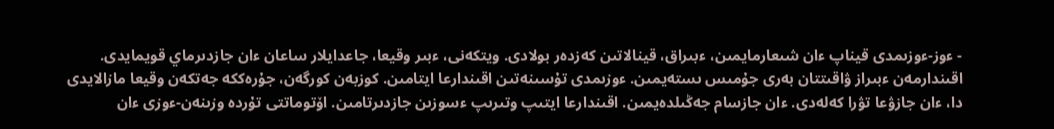- ءوز-ءوزىمدى قيناپ ءان شىعارمايمىن، ءبىراق، قينالاتىن كەزدەر بولادى. ويتكەنى، ءبىر وقيعا، جاعدايلار ساعان ءان جازدىرماي قويمايدى. اقىندارمەن ءبىراز ۋاقىتتان بەرى جۇمىس ىستەيمىن. ءوزىمدى تۇسىنەتىن اقىندارعا ايتامىن. كوزبەن كورگەن، جۇرەككە جەتكەن وقيعا مازالايدى دا، ءان جازۋعا تۋرا كەلەدى. ءان جازسام جەڭىلدەيمىن. اقىندارعا ايتىپ وتىرىپ ءسوزىن جازدىرتامىن. اۆتوماتتى تۇردە وزىنەن-ءوزى ءان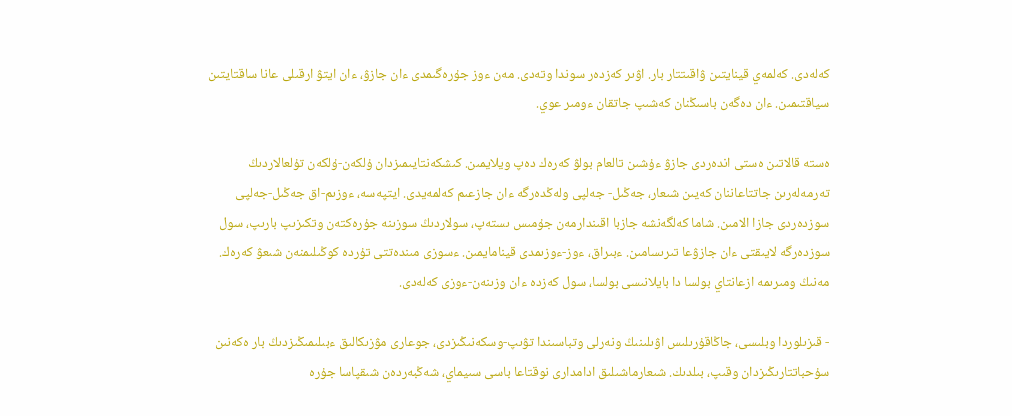كەلەدى. كەلمەي قينايتىن ۋاقىتتار بار. اۋىر كەزدەر سوندا وتەدى. مەن ءوز جۇرەگىمدى ءان جازۋ، ءان ايتۋ ارقىلى عانا ساقتايتىن سياقتىمىن. ءان دەگەن باسىڭنان كەشىپ جاتقان ءومىر عوي.

ەستە قالاتىن ەستى اندەردى جازۋ ءۇشىن تالعام بولۋ كەرەك دەپ ويلايمىن. كىشكەنتايىمىزدان ۇلكەن-ۇلكەن تۇلعالاردىڭ تەرمەلەرىن جاتتاعاننان كەيىن شىعار، جەڭىل- جەلپى ولەڭدەرگە ءان جازعىم كەلمەيدى. ايتپەسە، ءوزىم-اق جەڭىل-جەلپى سوزدەردى جازا الامىن. شاما كەلگەنشە جازبا اقىندارمەن جۇمىس ىستەپ، سولاردىڭ سوزىنە جۇرەكتەن وتكىزىپ بارىپ، سول سوزدەرگە لايىقتى ءان جازۋعا تىرىسامىن. ءبىراق، ءوز-ءوزىمدى قينامايمىن. ءسوزى مىندەتتى تۇردە كوڭىلىمنەن شىعۋ كەرەك. مەنىڭ ومىرىمە ازعانتاي بولسا دا بايلانىسى بولسا، سول كەزدە ءان وزىنەن-ءوزى كەلەدى.

- قىزىلوردا وبلىسى، جاڭاقۇرىلىس اۋىلىنىڭ ونەرلى وتباسىندا تۋىپ-وسكەنىڭىزدى، جوعارى مۋزىكالىق ءبىلىمىڭىزدىڭ بار ەكەنىن سۇحباتتارىڭىزدان وقىپ، بىلدىك. شىعارماشىلىق ادامدارى نوقتاعا باسى سىيماي، شەڭبەردەن شىقپاسا جۇرە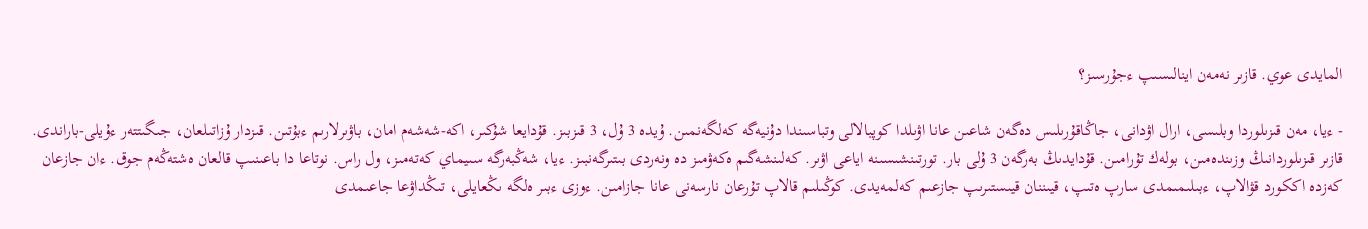المايدى عوي. قازىر نەمەن اينالىسىپ ءجۇرسىز؟

- ءيا، مەن قىزىلوردا وبلىسى، ارال اۋدانى، جاڭاقۇرىلىس دەگەن شاعىن عانا اۋىلدا كوپبالالى وتباسىندا دۇنيەگە كەلگەنمىن. ۇيدە 3 ۇل، 3 قىزبىز. قۇدايعا شۇكىر، اكە-شەشەم امان، باۋىرلارىم ءبۇتىن. قىزدار ۇزاتىلعان، جىگىتتەر ءۇيلى-باراندى. قازىر قىزىلوردانىڭ وزىندەمىن، بولەك تۇرامىن. قۇدايدىڭ بەرگەن 3 ۇلى بار. تورتىنشىسىنە اياعى اۋىر. كەلىنشەگىم ەكەۋمىز دە ونەردى بىتىرگەنبىز. ءيا، شەڭبەرگە سىيماي كەتەمىز، ول راس. نوتاعا دا باعىنىپ قالعان ەشتەڭەم جوق. ءان جازعان كەزدە اككورد قۋالاپ، ءبىلىمىمدى سارپ ەتىپ، قيىننان قيىستىرىپ جازعىم كەلمەيدى. كوڭىلىم قالاپ تۇرعان نارسەنى عانا جازامىن. ءوزى ءبىر ەلگە ىڭعايلى، تىڭداۋعا جاعىمدى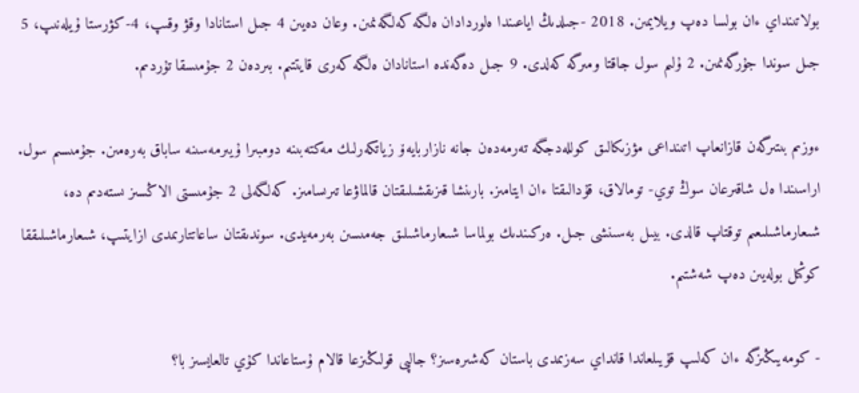بولاتىنداي ءان بولسا دەپ ويلايمىن. 2018 -جىلدىڭ اياعىندا ەلوردادان ەلگە كەلگەنمىن. وعان دەيىن 4 جىل استانادا وقۋ وقىپ، 4-كۋرستا ۇيلەنىپ، 5 جىل سوندا جۇرگەنمىن. 2 ۇلىم سول جاقتا ومىرگە كەلدى. 9 جىل دەگەندە استانادان ەلگە كەرى قايتتىم. بىردەن 2 جۇمىسقا تۇردىم.

ءوزىم بىتىرگەن قازانعاپ اتىنداعى مۋزىكالىق كوللەدجگە تەرمەدەن جانە نازاربايەۆ زياتكەرلىك مەكتەبىنە دومبىرا ۇيىرمەسىنە ساباق بەرەمىن. جۇمىسىم سول. اراسىندا ەل شاقىرعان سوڭ توي- تومالاق، قۇدالىقتا ءان ايتامىز. بارىنشا قىزىقشىلىقتان قالماۋعا تىرىسامىز. كەلگەلى 2 جۇمىستى الاڭسىز ىستەدىم دە، شىعارماشىلىعىم توقتاپ قالدى. بيىل بەسىنشى جىل. ەركىندىك بولماسا شىعارماشىلىق جەمىسىن بەرمەيدى. سوندىقتان ساعاتتارىمدى ازايتىپ، شىعارماشىلىققا كوڭىل بولەيىن دەپ شەشتىم.

- كومەيىڭىزگە ءان كەلىپ قۇيىلعاندا قانداي سەزىمدى باستان كەشىرەسىز؟ جالپى قولىڭىزعا قالام ۇستاعاندا كۇي تالعايسىز با؟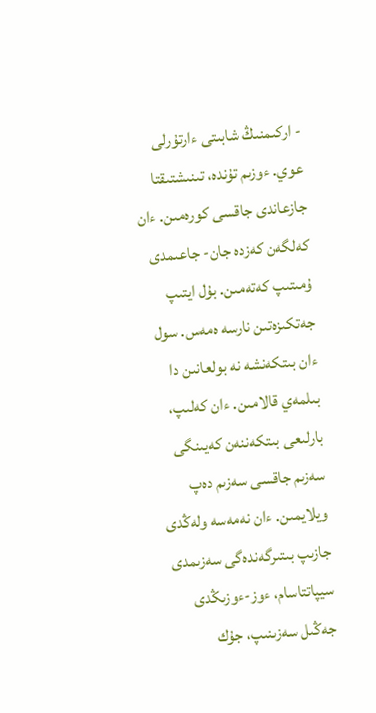- اركىمنىڭ شابىتى ءارتۇرلى عوي. ءوزىم تۇندە، تىنىشتىقتا جازعاندى جاقسى كورەمىن. ءان كەلگەن كەزدە جان- جاعىمدى ۇمىتىپ كەتەمىن. بۇل ايتىپ جەتكىزەتىن نارسە ەمەس. سول ءان بىتكەنشە نە بولعانىن دا بىلمەي قالامىن. ءان كەلىپ، بارلىعى بىتكەننەن كەيىنگى سەزىم جاقسى سەزىم دەپ ويلايمىن. ءان نەمەسە ولەڭدى جازىپ بىتىرگەندەگى سەزىمدى سيپاتتاسام، ءوز-ءوزىڭدى جەڭىل سەزىنىپ، جۇك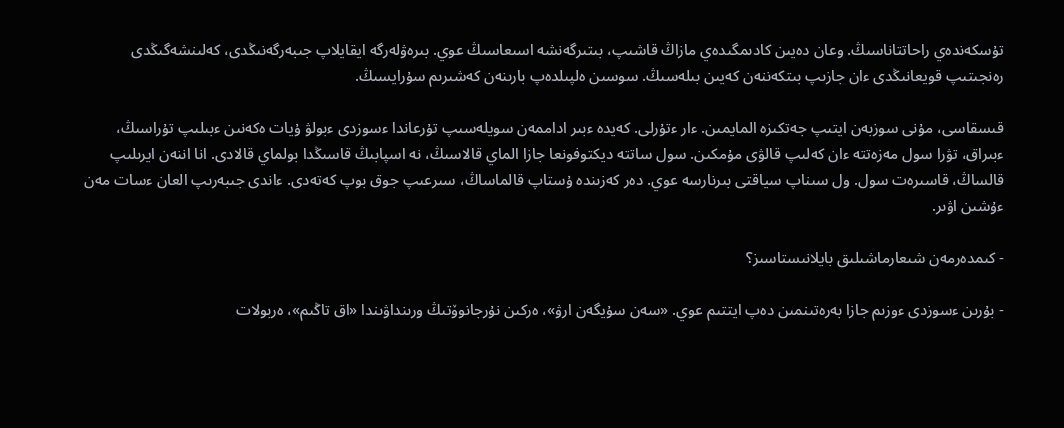تۇسكەندەي راحاتتاناسىڭ. وعان دەيىن كادىمگىدەي مازاڭ قاشىپ، بىتىرگەنشە اسىعاسىڭ عوي. بىرەۋلەرگە ايقايلاپ جىبەرگەنىڭدى، كەلىنشەگىڭدى رەنجىتىپ قويعانىڭدى ءان جازىپ بىتكەننەن كەيىن بىلەسىڭ. سوسىن ەلپىلدەپ بارىنەن كەشىرىم سۇرايسىڭ.

قىسقاسى، مۇنى سوزبەن ايتىپ جەتكىزە المايمىن. ءار ءتۇرلى. كەيدە ءبىر اداممەن سويلەسىپ تۇرعاندا ءسوزدى ءبولۋ ۇيات ەكەنىن ءبىلىپ تۇراسىڭ، ءبىراق، تۋرا سول مەزەتتە ءان كەلىپ قالۋى مۇمكىن. سول ساتتە ديكتوفونعا جازا الماي قالاسىڭ، نە اسپابىڭ قاسىڭدا بولماي قالادى. انا اننەن ايرىلىپ قالساڭ، قاسىرەت سول. ول سىناپ سياقتى بىرنارسە عوي. دەر كەزىندە ۇستاپ قالماساڭ، سىرعىپ جوق بوپ كەتەدى. ءاندى جىبەرىپ العان ءسات مەن ءۇشىن اۋىر.

- كىمدەرمەن شىعارماشىلىق بايلانىستاسىز؟

- بۇرىن ءسوزدى ءوزىم جازا بەرەتىنمىن دەپ ايتتىم عوي. «سەن سۇيگەن ارۋ»، ەركىن نۇرجانوۆتىڭ ورىنداۋىندا «اق تاڭىم»، ەربولات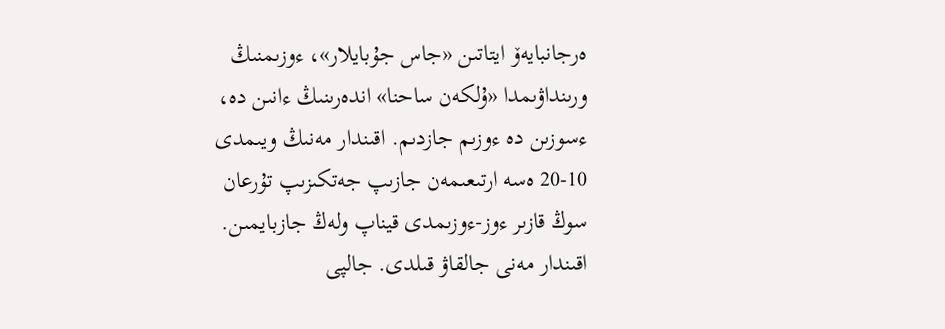ەرجانبايەۆ ايتاتىن «جاس جۇبايلار»، ءوزىمنىڭ ورىنداۋىمدا «ۇلكەن ساحنا» اندەرىنىڭ ءانىن دە، ءسوزىن دە ءوزىم جازدىم. اقىندار مەنىڭ ويىمدى 10-20 ەسە ارتىعىمەن جازىپ جەتكىزىپ تۇرعان سوڭ قازىر ءوز-ءوزىمدى قيناپ ولەڭ جازبايمىن. اقىندار مەنى جالقاۋ قىلدى. جالپى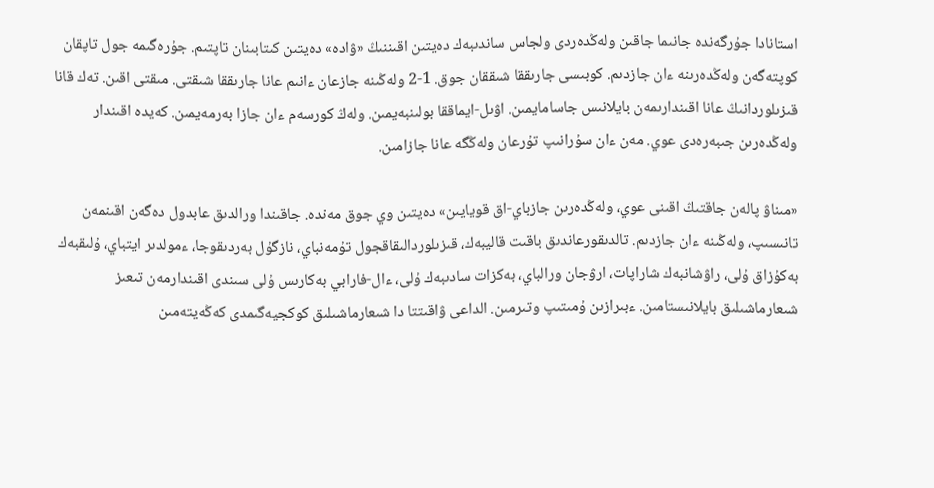استانادا جۇرگەندە جانىما جاقىن ولەڭدەردى ولجاس ساندىبەك دەيتىن اقىننىڭ «ۋادە» دەيتىن كىتابىنان تاپتىم. جۇرەگىمە جول تاپقان كوپتەگەن ولەڭدەرىنە ءان جازدىم. كوبىسى جارىققا شىققان جوق. 1-2 ولەڭىنە جازعان ءانىم عانا جارىققا شىقتى. مىقتى اقىن. تەك قانا قىزىلوردانىڭ عانا اقىندارىمەن بايلانىس جاسامايمىن. اۋىل-ايماققا بولىنبەيمىن. ولەڭ كورسەم ءان جازا بەرمەيمىن. كەيدە اقىندار ولەڭدەرىن جىبەرەدى عوي. مەن ءان سۇرانىپ تۇرعان ولەڭگە عانا جازامىن.

«مىناۋ پالەن جاقتىڭ اقىنى عوي، ولەڭدەرىن جازباي-اق قويايىن» دەيتىن وي جوق مەندە. جاقىندا ورالدىق عابدول دەگەن اقىنمەن تانىسىپ، ولەڭىنە ءان جازدىم. تالدىقورعاندىق باقىت قاليبەك، قىزىلوردالىقاقجول تۇمەنباي، نازگۇل بەردىقوجا، ءمولدىر ايتباي، ۇلىقبەك بەكۇزاق ۇلى، راۋشانبەك شاراپات، ارۋجان ورالباي، بەكزات سادىبەك ۇلى، ءال-فارابي بەكارىس ۇلى سىندى اقىندارمەن تىعىز شىعارماشىلىق بايلانىستامىن. ءبىرازىن ۇمىتىپ وتىرمىن. الداعى ۋاقىتتا دا شىعارماشىلىق كوكجيەگىمدى كەڭەيتەمىن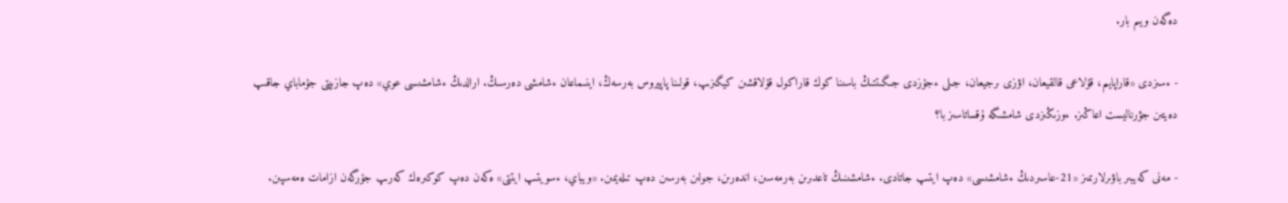دەگەن ويىم بار.

- ءسىزدى «قاراپايىم، قۇلاعى قالقيعان، اۋزى ىرجيعان، جىلى ءجۇزدى جىگىتتىڭ باسىنا كوك قاراكول قۇلاقشىن كيگىزىپ، قولىنا پاپيروس بەرسەڭ، اينىماعان ءشامشى دەرسىڭ. ارالدىڭ ءشامشىسى عوي» دەپ جازىپتى جۇماباي جاقىپ دەيتىن جۋرناليست اعاڭىز. ءوزىڭىزدى شامشىگە ۇقساتاسىز با؟

- مەنى كەيبىر باۋىرلارىمىز «21-عاسىردىڭ ءشامشىسى» دەپ ايتىپ جاتادى. ءشامشىنىڭ تاعدىرىن بەرمەسىن، اندەرىن، جولىن بەرسىن دەپ تىلەيمىن. «ويباي، ءسويتىپ ايتتى» ەكەن دەپ كوكىرەك كەرىپ جۇرگەن ازامات ەمەسپىن.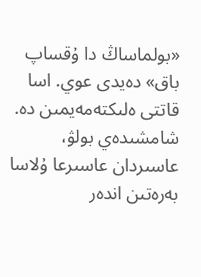«بولماساڭ دا ۇقساپ باق» دەيدى عوي. اسا قاتتى ەلىكتەمەيمىن دە. شامشىدەي بولۋ، عاسىردان عاسىرعا ۇلاسا بەرەتىن اندەر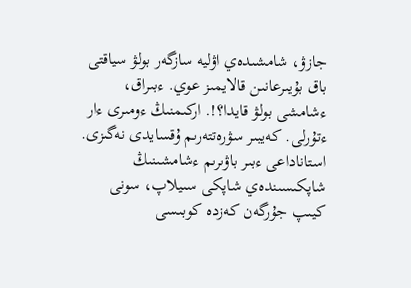جازۋ، شامشىدەي اۋليە سازگەر بولۋ سياقتى باق بۇيىرعانىن قالايمىز عوي. ءبىراق، ءشامشى بولۋ قايدا؟!. اركىمنىڭ ءومىرى ءار ءتۇرلى. كەيبىر سۋرەتتەرىم ۇقسايدى نەگىزى. استاناداعى ءبىر باۋىرىم ءشامشىنىڭ شاپكىسىندەي شاپكى سىيلاپ، سونى كيىپ جۇرگەن كەزدە كوبىسى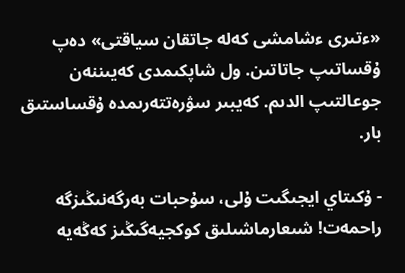«ءتىرى ءشامشى كەلە جاتقان سياقتى» دەپ ۇقساتىپ جاتاتىن. ول شاپكىمدى كەيىننەن جوعالتىپ الدىم. كەيبىر سۋرەتتەرىمدە ۇقساستىق بار.

- ۇكىتاي ايجىگىت ۇلى، سۇحبات بەرگەنىڭىزگە راحمەت! شىعارماشىلىق كوكجيەگىڭىز كەڭەيە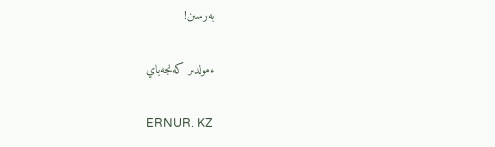بەرسىن!

ءمولدىر كەنجەباي

ERNUR. KZ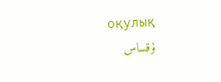оқулық
ۇقساس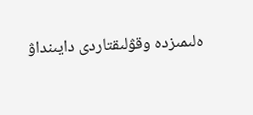ەلىمىزدە وقۋلىقتاردى دايىنداۋ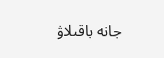جانە باقىلاۋ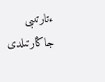ءتارتىبى جاڭارتىلدى